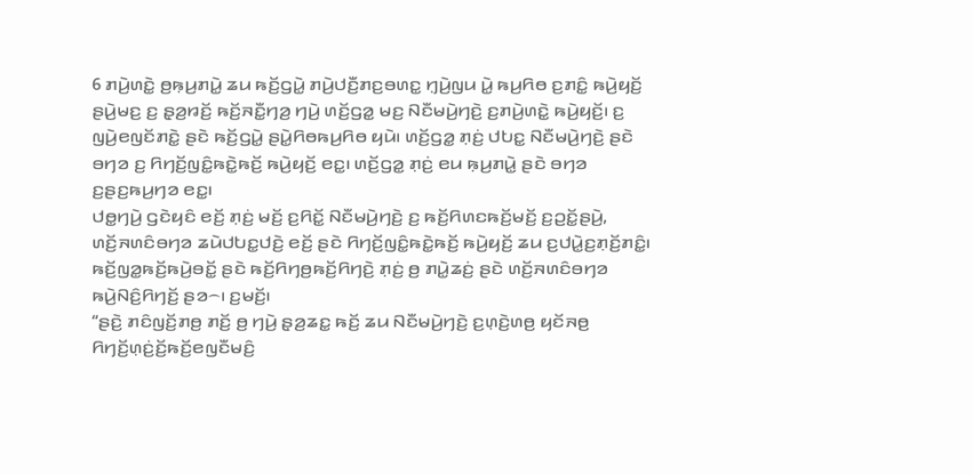6 ꤊꤣꤧ꤬ꤛꤢꤧ꤭ ꤥ꤬ꤒ꤫ꤣ꤬ꤊꤣꤧ꤭ ꤘꤣ ꤒꤢꤩ꤬ꤞꤣꤧ꤭ ꤊꤣꤧ꤬ꤓꤢꤪ꤬ꤊꤢ꤬ꤋꤛꤢ꤭ ꤚ꤫ꤣꤧ꤬ꤜꤣ ꤣꤧ꤭ ꤒꤣ꤬ꤖꤥ ꤢ꤬ꤊꤢꤨ꤭ ꤒꤣꤧ꤬ꤟꤢꤩ꤬ ꤔꤣꤧ꤬ꤗꤢ꤬ ꤢ꤬ ꤔ꤫ꤤ꤬ꤙꤢꤩ꤬ ꤒꤢꤩ꤬ꤏꤢꤪ꤭ꤚꤤ꤬ ꤚꤣꤧ꤬ ꤛꤢꤩ꤬ꤞꤤ꤭ ꤗꤢ꤬ ꤡꤢꤪꤗꤣꤧ꤬ꤚꤢꤧ꤬ ꤢ꤬ꤊꤣꤧ꤬ꤛꤢꤧ꤭ ꤒꤣꤧ꤬ꤟꤢꤩ꤬꤯ ꤢ꤬ ꤜꤣꤧ꤬ꤕꤜꤢꤩꤊꤢꤧ꤭ ꤔꤢꤧ ꤒꤢꤩ꤬ꤞꤣꤧ꤭ ꤔꤣꤧ꤭ꤖꤥꤒꤣ꤬ꤖꤥ ꤟꤣꤧ꤯ ꤛꤢꤩ꤬ꤞꤤ꤭ ꤊ꤫ꤢꤦ꤬ ꤓꤝꤢ꤭ ꤡꤢꤪꤗꤣꤧ꤬ꤚꤢꤧ꤬ ꤔꤢꤧ ꤋꤚꤤ ꤢ꤬ ꤖꤚꤢꤩ꤬ꤜꤢꤨ꤭ꤒꤢꤧ꤭ꤒꤢꤩ꤬ ꤒꤣꤧ꤬ꤟꤢꤩ꤬ ꤕꤢ꤭꤯ ꤛꤢꤩ꤬ꤞꤤ꤭ ꤊ꤫ꤢꤦ꤬ ꤕꤣ ꤒ꤫ꤣ꤬ꤊꤣꤧ꤭ ꤔꤢꤧ ꤋꤚꤤ ꤢ꤬ꤔꤢ꤬ꤒꤣ꤬ꤚꤤ ꤕꤢ꤭꤯
ꤓꤥ꤭ꤚꤣꤧ꤬ ꤞꤢꤧꤟꤢꤨ ꤕꤢꤩ꤬ ꤊ꤫ꤢꤦ꤬ ꤗꤢꤩ꤬ ꤢ꤬ꤖꤢꤩ꤭ ꤡꤢꤪꤗꤣꤧ꤬ꤚꤢꤧ꤬ ꤢ꤬ ꤒꤢꤩ꤬ꤖꤛꤢꤒꤢꤩ꤬ꤗꤢꤩ꤬ ꤢ꤬ꤑꤢꤩ꤭ꤔꤣꤧ꤬, ꤛꤢꤩ꤬ꤏꤛꤢꤨꤋꤚꤤ ꤘꤣꤧꤓꤝꤢ꤭ꤓꤢꤧ꤬ ꤕꤢꤩ꤬ ꤔꤢꤧ ꤖꤚꤢꤩ꤬ꤜꤢꤨ꤭ꤒꤢꤧ꤭ꤒꤢꤩ꤬ ꤒꤣꤧ꤬ꤟꤢꤩ꤬ ꤘꤣ ꤢ꤬ꤓꤣꤧ꤭ꤢ꤬ꤊ꤫ꤢꤩ꤬ꤊꤢꤨ꤭꤯ ꤒꤢꤩ꤬ꤜꤤ꤭ꤒꤢꤩ꤬ꤒꤣꤧ꤬ꤋꤢꤩ꤭ ꤔꤢꤧ ꤒꤢꤩ꤬ꤖꤚꤥ꤬ꤒꤢꤩ꤬ꤖꤚꤢꤧ꤬ ꤊ꤫ꤢꤦ꤬ ꤥ꤬ ꤊꤣꤧ꤭ꤘꤢꤦ꤬ ꤔꤢꤧ ꤛꤢꤩ꤬ꤏꤛꤢꤨꤋꤚꤤ ꤒꤣꤧ꤬ꤡꤢꤨ꤬ꤖꤚꤢꤩ꤬ ꤔꤤ꤮꤯ ꤢ꤬ꤗꤢꤩ꤬꤯
“ꤔꤢꤧ꤬ ꤊꤢꤨꤜꤢꤩ꤬ꤊꤥ꤬ ꤊꤢꤩ꤬ ꤥ꤬ ꤚꤣꤧ꤬ ꤔ꤫ꤤ꤬ꤘꤢ꤭ ꤒꤢꤩ꤬ ꤘꤣ ꤡꤢꤪꤗꤣꤧ꤬ꤚꤢꤧ꤬ ꤢ꤬ꤛ꤫ꤢꤧ꤬ꤛꤥ꤬ ꤟꤢꤩꤏꤥ꤬ ꤖꤚꤢꤩ꤬ꤛ꤫ꤢꤦ꤬ꤢꤩ꤬ꤒꤢꤩ꤬ꤕꤜꤢꤪꤗꤢꤨ꤬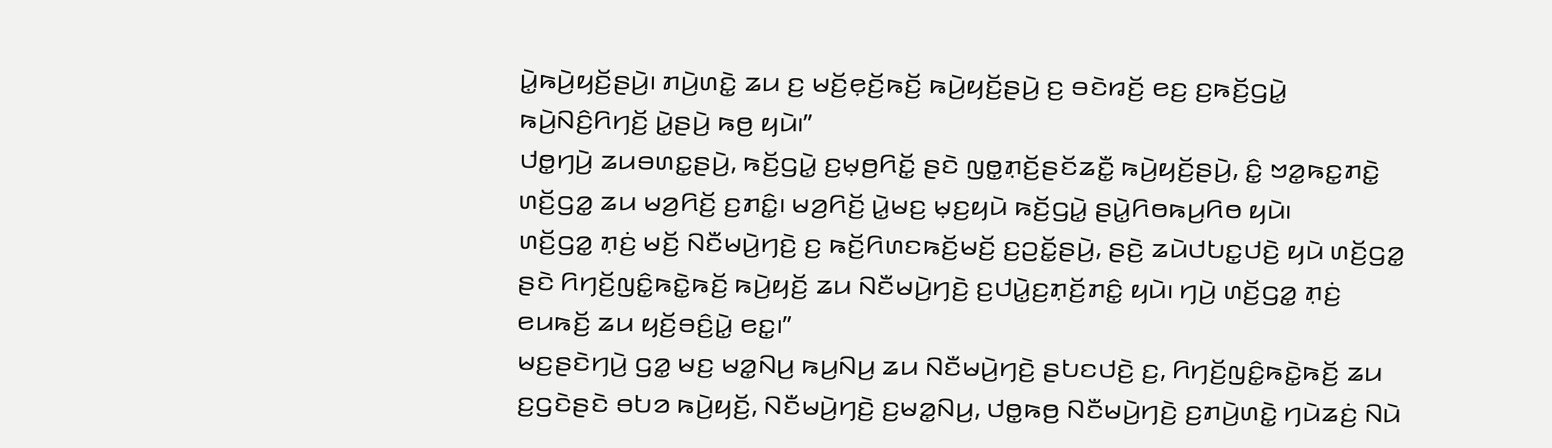ꤣꤧ꤭ꤒꤣꤧ꤬ꤟꤢꤩ꤬ꤔꤣꤧ꤬꤯ ꤊꤣꤧ꤬ꤛꤢꤧ꤭ ꤘꤣ ꤢ꤬ ꤗꤢꤩ꤬ꤕ꤫ꤢꤩ꤬ꤒꤢꤩ꤬ ꤒꤣꤧ꤬ꤟꤢꤩ꤬ꤔꤣꤧ꤬ ꤢ꤬ ꤋꤢꤧꤙꤢꤩ꤬ ꤕꤢ꤬ ꤢ꤬ꤒꤢꤩ꤬ꤞꤣꤧ꤭ ꤒꤣꤧ꤬ꤡꤢꤨ꤬ꤖꤚꤢꤩ꤬ ꤣꤧ꤭ꤔꤣꤧ꤬ ꤒꤥ꤬ ꤟꤣꤧ꤯”
ꤓꤥ꤭ꤚꤣꤧ꤬ ꤘꤣꤋꤛꤢ꤭ꤔꤣꤧ꤬, ꤒꤢꤩ꤬ꤞꤣꤧ꤭ ꤢ꤬ꤗ꤫ꤥ꤬ꤖꤢꤩ꤭ ꤔꤢꤧ ꤜꤥ꤭ꤊ꤫ꤢꤩ꤬ꤔꤢꤩꤘꤢꤪ꤭ ꤒꤣꤧ꤬ꤟꤢꤩ꤬ꤔꤣꤧ꤬, ꤢꤨ꤭ ꤠꤤ꤭ꤒꤢ꤭ꤊꤢꤧ꤭ ꤛꤢꤩ꤬ꤞꤤ꤭ ꤘꤣ ꤗꤤ꤬ꤖꤢꤩ꤬ ꤢ꤬ꤊꤢꤨ꤭꤯ ꤗꤤ꤬ꤖꤢꤩ꤬ ꤣꤧ꤭ꤗꤢ꤬ ꤗ꤫ꤢ꤬ꤟꤣꤧ ꤒꤢꤩ꤬ꤞꤣꤧ꤭ ꤔꤣꤧ꤭ꤖꤥꤒꤣ꤬ꤖꤥ ꤟꤣꤧ꤯
ꤛꤢꤩ꤬ꤞꤤ꤭ ꤊ꤫ꤢꤦ꤬ ꤗꤢꤩ꤬ ꤡꤢꤪꤗꤣꤧ꤬ꤚꤢꤧ꤬ ꤢ꤬ ꤒꤢꤩ꤬ꤖꤛꤢꤒꤢꤩ꤬ꤗꤢꤩ꤬ ꤢ꤬ꤑꤢꤩ꤭ꤔꤣꤧ꤬, ꤔꤢꤧ꤬ ꤘꤣꤧꤓꤝꤢ꤭ꤓꤢꤧ꤬ ꤟꤣꤧ ꤛꤢꤩ꤬ꤞꤤ꤭ ꤔꤢꤧ ꤖꤚꤢꤩ꤬ꤜꤢꤨ꤭ꤒꤢꤧ꤭ꤒꤢꤩ꤬ ꤒꤣꤧ꤬ꤟꤢꤩ꤬ ꤘꤣ ꤡꤢꤪꤗꤣꤧ꤬ꤚꤢꤧ꤬ ꤢ꤬ꤓꤣꤧ꤭ꤢ꤬ꤊ꤫ꤢꤩ꤬ꤊꤢꤨ꤭ ꤟꤣꤧ꤯ ꤚꤣꤧ꤬ ꤛꤢꤩ꤬ꤞꤤ꤭ ꤊ꤫ꤢꤦ꤬ ꤕꤣꤒꤢꤩ꤬ ꤘꤣ ꤟꤢꤩ꤬ꤋꤢꤨ꤬ꤣꤧ꤭ ꤕꤢ꤭꤯”
ꤗꤢ꤬ꤔꤢꤧꤚꤣꤧ꤬ ꤞꤤ꤭ ꤗꤢ꤬ ꤗꤤ꤭ꤡꤣ꤬ ꤒꤣ꤬ꤡꤣ꤬ ꤘꤣ ꤡꤢꤪꤗꤣꤧ꤬ꤚꤢꤧ꤬ ꤔꤝꤢꤓꤢꤧ꤬ ꤢ꤬, ꤖꤚꤢꤩ꤬ꤜꤢꤨ꤭ꤒꤢꤧ꤭ꤒꤢꤩ꤬ ꤘꤣ ꤢ꤬ꤞꤢꤧꤔꤢꤧ ꤋꤝꤤ ꤒꤣꤧ꤬ꤟꤢꤩ꤬, ꤡꤢꤪꤗꤣꤧ꤬ꤚꤢꤧ꤬ ꤢ꤬ꤗꤤ꤭ꤡꤣ꤬, ꤓꤥ꤭ꤒꤥ꤬ ꤡꤢꤪꤗꤣꤧ꤬ꤚꤢꤧ꤬ ꤢ꤬ꤊꤣꤧ꤬ꤛꤢꤧ꤭ ꤚꤣꤧꤘꤢꤦ꤬ ꤡꤣꤧ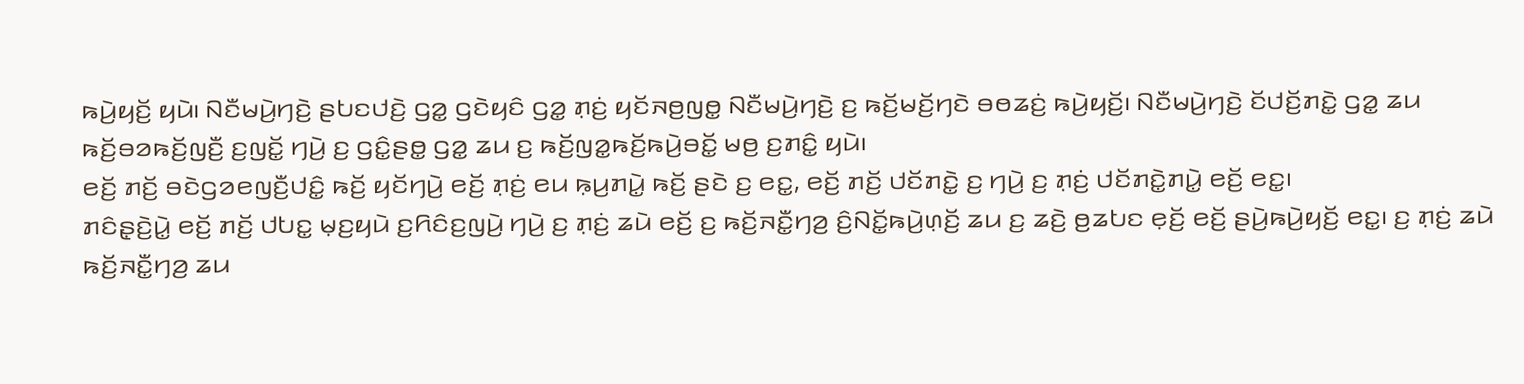ꤒꤣꤧ꤬ꤟꤢꤩ꤬ ꤟꤣꤧ꤯ ꤡꤢꤪꤗꤣꤧ꤬ꤚꤢꤧ꤬ ꤔꤝꤢꤓꤢꤧ꤬ ꤞꤤ꤭ ꤞꤢꤧꤟꤢꤨ ꤞꤤ꤭ ꤊ꤫ꤢꤦ꤬ ꤟꤢꤩꤏꤥ꤬ꤜꤥ꤭ ꤡꤢꤪꤗꤣꤧ꤬ꤚꤢꤧ꤬ ꤢ꤬ ꤒꤢꤩ꤬ꤗꤢꤩ꤬ꤚꤢꤧ ꤋꤥꤘꤢꤦ꤬ ꤒꤣꤧ꤬ꤟꤢꤩ꤬꤯ ꤡꤢꤪꤗꤣꤧ꤬ꤚꤢꤧ꤬ ꤢꤩꤓꤢꤩ꤬ꤊꤢꤧ꤭ ꤞꤤ꤭ ꤘꤣ ꤒꤢꤩ꤬ꤋꤤꤒꤢꤩ꤬ꤜꤢꤪ꤬ ꤢ꤬ꤜꤢꤩ꤭ ꤚꤣꤧ꤬ ꤢ꤬ ꤞꤢꤨ꤭ꤔꤥ꤭ ꤞꤤ꤭ ꤘꤣ ꤢ꤬ ꤒꤢꤩ꤬ꤜꤤ꤭ꤒꤢꤩ꤬ꤒꤣꤧ꤬ꤋꤢꤩ꤭ ꤗꤥ꤬ ꤢ꤬ꤊꤢꤨ꤭ ꤟꤣꤧ꤯
ꤕꤢꤩ꤬ ꤊꤢꤩ꤬ ꤋꤢꤧꤞꤤꤕꤜꤢꤪ꤬ꤓꤢꤨ꤭ ꤒꤢꤩ꤬ ꤟꤢꤩꤚꤣꤧ꤬ ꤕꤢꤩ꤬ ꤊ꤫ꤢꤦ꤬ ꤕꤣ ꤒ꤫ꤣ꤬ꤊꤣꤧ꤭ ꤒꤢꤩ꤬ ꤔꤢꤧ ꤢ꤬ ꤕꤢ꤭, ꤕꤢꤩ꤬ ꤊꤢꤩ꤬ ꤓꤢꤩꤊꤢꤧ꤭ ꤢ꤬ ꤚꤣꤧ꤬ ꤢ꤬ ꤊ꤫ꤢꤦ꤬ ꤓꤢꤩꤊꤢꤧ꤭ꤊꤣꤧ꤭ ꤕꤢꤩ꤬ ꤕꤢ꤭꤯
ꤊꤢꤨꤔ꤫ꤢꤧ꤬ꤣꤧ꤭ ꤕꤢꤩ꤬ ꤊꤢꤩ꤬ ꤓꤝꤢ꤭ ꤗ꤫ꤢ꤬ꤟꤣꤧ ꤢ꤬ꤖꤢꤨꤢ꤬ꤜꤣꤧ꤬ ꤚꤣꤧ꤬ ꤢ꤬ ꤊ꤫ꤢꤦ꤬ ꤘꤣꤧ ꤕꤢꤩ꤬ ꤢ꤬ ꤒꤢꤩ꤬ꤏꤢꤪ꤭ꤚꤤ꤬ ꤢꤨ꤬ꤡꤢꤩ꤭ꤒꤣꤧ꤬ꤛ꤫ꤢꤩ꤬ ꤘꤣ ꤢ꤬ ꤘꤢꤧ꤬ ꤥ꤬ꤘꤝꤢ ꤕ꤫ꤢꤩ꤬ ꤕꤢꤩ꤬ ꤔꤣꤧ꤬ꤒꤣꤧ꤬ꤟꤢꤩ꤬ ꤕꤢ꤭꤯ ꤢ꤬ ꤊ꤫ꤢꤦ꤬ ꤘꤣꤧ ꤒꤢꤩ꤬ꤏꤢꤪ꤭ꤚꤤ꤬ ꤘꤣ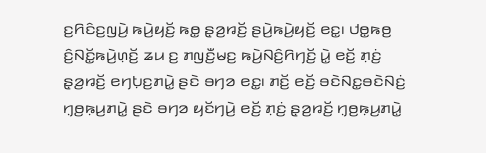ꤢ꤬ꤖꤢꤨꤢ꤬ꤜꤣꤧ꤬ ꤒꤣꤧ꤬ꤟꤢꤩ꤬ ꤒꤥ꤭ ꤔ꤫ꤤ꤬ꤙꤢꤩ꤬ ꤔꤣꤧ꤬ꤒꤣꤧ꤬ꤟꤢꤩ꤬ ꤕꤢ꤭꤯ ꤓꤥ꤭ꤒꤥ꤬ ꤢꤨ꤬ꤡꤢꤩ꤭ꤒꤣꤧ꤬ꤛ꤫ꤢꤩ꤬ ꤘꤣ ꤢ꤬ ꤊꤜꤢꤪ꤬ꤗꤢ꤬ ꤒꤣꤧ꤬ꤡꤢꤨ꤬ꤖꤚꤢꤩ꤬ ꤣꤧ꤭ ꤕꤢꤩ꤬ ꤊ꤫ꤢꤦ꤬ ꤔ꤫ꤤ꤬ꤙꤢꤩ꤬ ꤕꤚꤝ꤫ꤢ꤬ꤊꤣꤧ꤭ ꤔꤢꤧ ꤋꤚꤤ ꤕꤢ꤭꤯ ꤊꤢꤩ꤬ ꤕꤢꤩ꤬ ꤋꤢꤧꤡꤢ꤭ꤋꤢꤧꤡꤢꤦ꤬ ꤚ꤫ꤥ꤬ꤒ꤫ꤣ꤬ꤊꤣꤧ꤭ ꤔꤢꤧ ꤋꤚꤤ ꤟꤢꤩꤚꤣꤧ꤬ ꤕꤢꤩ꤬ ꤊ꤫ꤢꤦ꤬ ꤔ꤫ꤤ꤬ꤙꤢꤩ꤬ ꤚ꤫ꤥ꤬ꤒ꤫ꤣ꤬ꤊꤣꤧ꤭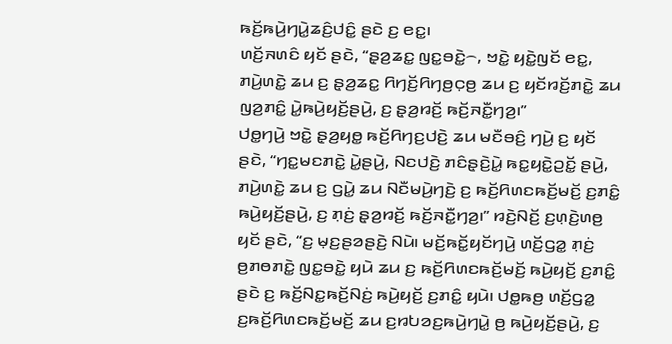ꤒꤢꤩ꤬ꤒꤣꤧ꤬ꤚꤣꤧ꤭ꤘꤢꤨ꤬ꤓꤢꤨ꤭ ꤔꤢꤧ ꤢ꤬ ꤕꤢ꤭꤯
ꤛꤢꤩ꤬ꤏꤛꤢꤨ ꤟꤢꤩ ꤔꤢꤧ, “ꤔ꤫ꤤ꤬ꤘꤢ꤭ ꤜꤢ꤭ꤋꤢꤧ꤭꤮, ꤠꤢꤧ꤭ ꤟꤢꤧ꤭ꤜꤢꤩ ꤕꤢ꤭, ꤊꤣꤧ꤬ꤛꤢꤧ꤭ ꤘꤣ ꤢ꤬ ꤔ꤫ꤤ꤬ꤘꤢ꤭ ꤖꤚꤢꤩ꤬ꤖꤚꤥ꤬ꤍ꤫ꤥ꤬ ꤘꤣ ꤢ꤬ ꤟꤢꤩꤙꤢꤩ꤬ꤊꤢꤧ꤭ ꤘꤣ ꤜꤤ꤬ꤊꤢꤨ꤭ ꤣꤧ꤭ꤒꤣꤧ꤬ꤟꤢꤩ꤬ꤔꤣꤧ꤬, ꤢ꤬ ꤔ꤫ꤤ꤬ꤙꤢꤩ꤬ ꤒꤢꤩ꤬ꤏꤢꤪ꤭ꤚꤤ꤬꤯”
ꤓꤥ꤭ꤚꤣꤧ꤬ ꤠꤢꤧ꤭ ꤔ꤫ꤤ꤬ꤟꤥ꤭ ꤒꤢꤩ꤬ꤖꤚꤢ꤬ꤓꤢꤧ꤬ ꤘꤣ ꤗꤢꤪꤋꤢꤨ꤬ ꤚꤣꤧ꤬ ꤢ꤬ ꤟꤢꤩ ꤔꤢꤧ, “ꤚꤢ꤭ꤗꤢꤊꤢꤧ꤭ ꤣꤧ꤭ꤔꤣꤧ꤬, ꤡꤢꤓꤢꤧ꤬ ꤊꤢꤨꤔ꤫ꤢꤧ꤬ꤣꤧ꤭ ꤒꤢ꤭ꤟꤢꤧ꤭ꤑꤢꤩ꤭ ꤔꤣꤧ꤬, ꤊꤣꤧ꤬ꤛꤢꤧ꤭ ꤘꤣ ꤢ꤬ ꤞꤣꤧ꤭ ꤘꤣ ꤡꤢꤪꤗꤣꤧ꤬ꤚꤢꤧ꤬ ꤢ꤬ ꤒꤢꤩ꤬ꤖꤛꤢꤒꤢꤩ꤬ꤗꤢꤩ꤬ ꤢ꤬ꤊꤢꤨ꤭ ꤒꤣꤧ꤬ꤟꤢꤩ꤬ꤔꤣꤧ꤬, ꤢ꤬ ꤊ꤫ꤢꤦ꤬ ꤔ꤫ꤤ꤬ꤙꤢꤩ꤬ ꤒꤢꤩ꤬ꤏꤢꤪ꤭ꤚꤤ꤬꤯” ꤙꤢꤧ꤬ꤡꤢꤩ꤬ ꤢ꤬ꤛ꤫ꤢꤧ꤬ꤛꤥ꤬ ꤟꤢꤩ ꤔꤢꤧ, “ꤢ꤬ ꤗ꤫ꤢ꤬ꤔꤤꤔꤢꤧ꤬ ꤡꤣꤧ꤯ ꤗꤢꤩ꤬ꤒꤢꤩ꤭ꤟꤢꤩꤚꤣꤧ꤬ ꤛꤢꤩ꤬ꤞꤤ꤭ ꤊ꤫ꤢꤦ꤬ ꤥ꤬ꤊꤥꤊꤢꤧ꤭ ꤜꤢ꤭ꤋꤢꤧ꤭ ꤟꤣꤧ ꤘꤣ ꤢ꤬ ꤒꤢꤩ꤬ꤖꤛꤢꤒꤢꤩ꤬ꤗꤢꤩ꤬ ꤒꤣꤧ꤬ꤟꤢꤩ꤬ ꤢ꤬ꤊꤢꤨ꤭ ꤔꤢꤧ ꤢ꤬ ꤒꤢꤩ꤬ꤡꤢ꤭ꤒꤢꤩ꤬ꤡꤢꤦ꤬ ꤒꤣꤧ꤬ꤟꤢꤩ꤬ ꤢ꤬ꤊꤢꤨ꤭ ꤟꤣꤧ꤯ ꤓꤥ꤭ꤒꤥ꤬ ꤛꤢꤩ꤬ꤞꤤ꤭ ꤢ꤬ꤒꤢꤩ꤬ꤖꤛꤢꤒꤢꤩ꤬ꤗꤢꤩ꤬ ꤘꤣ ꤢ꤬ꤙꤝꤤꤢ꤬ꤒꤣꤧ꤬ꤚꤣꤧ꤭ ꤥ꤬ ꤒꤣꤧ꤬ꤟꤢꤩ꤬ꤔꤣꤧ꤬, ꤢ꤬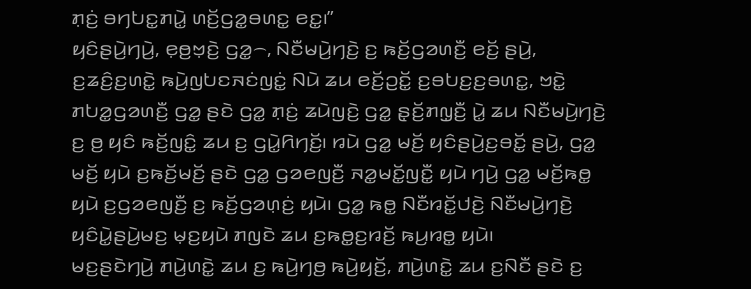ꤊ꤫ꤢꤦ꤬ ꤋꤚꤝꤢ꤭ꤊꤣꤧ꤭ ꤛꤢꤩ꤬ꤞꤤ꤭ꤋꤛꤢ꤭ ꤕꤢ꤭꤯”
ꤟꤢꤨꤔꤣꤧ꤬ꤚꤣꤧ꤬, ꤕ꤫ꤥ꤬ꤠ꤫ꤢꤧ꤬ ꤞꤤ꤭꤮, ꤡꤢꤪꤗꤣꤧ꤬ꤚꤢꤧ꤬ ꤢ꤬ ꤒꤢꤩ꤬ꤞꤤꤛꤢꤪ꤬ ꤕꤢꤩ꤬ ꤔꤣꤧ꤬, ꤢ꤬ꤘꤢꤨ꤬ꤢ꤬ꤛꤢꤧ꤭ ꤒꤣꤧ꤬ꤜꤝꤢꤏꤢꤦꤜꤢꤦ꤭ ꤡꤣꤧ ꤘꤣ ꤕꤢꤩ꤬ꤑꤢꤩ꤭ ꤢ꤬ꤋꤝꤢ꤬ꤢ꤬ꤋꤛꤢ꤭, ꤠꤢꤧ꤭ ꤊꤝꤤ꤭ꤞꤤꤛꤢꤪ꤬ ꤞꤤ꤭ ꤔꤢꤧ ꤞꤤ꤭ ꤊ꤫ꤢꤦ꤬ ꤘꤣꤧꤜꤢꤧ꤬ ꤞꤤ꤭ ꤔ꤫ꤢꤩ꤬ꤊꤜ꤫ꤢꤪ꤬ ꤣꤧ꤭ ꤘꤣ ꤡꤢꤪꤗꤣꤧ꤬ꤚꤢꤧ꤬ ꤢ꤬ ꤥ꤬ ꤟꤢꤨ ꤒꤢꤩ꤬ꤜꤢꤨ꤭ ꤘꤣ ꤢ꤬ ꤞꤣꤧ꤭ꤖꤚꤢꤩ꤬꤯ ꤙꤣꤧ ꤞꤤ꤭ ꤗꤢꤩ꤬ ꤟꤢꤨꤔꤣꤧ꤬ꤢ꤬ꤋꤢꤩ꤭ ꤔꤣꤧ꤬, ꤞꤤ꤭ ꤗꤢꤩ꤬ ꤟꤣꤧ ꤢ꤬ꤒꤢꤩ꤬ꤗꤢꤩ꤬ ꤔꤢꤧ ꤞꤤ꤭ ꤞꤤꤕꤜꤢꤪ꤬ ꤏꤤ꤭ꤗꤢꤩ꤭ꤜꤢꤪ꤭ ꤟꤣꤧ ꤚꤣꤧ꤬ ꤞꤤ꤭ ꤗꤢꤩ꤬ꤒꤥ꤭ ꤟꤣꤧ ꤢ꤬ꤞꤤꤕꤜꤢꤪ꤬ ꤢ꤬ ꤒꤢꤩ꤬ꤞꤤꤛ꤫ꤢꤦ꤬ ꤟꤣꤧ꤯ ꤞꤤ꤭ ꤒꤥ꤭ ꤡꤢꤪꤙꤢꤩ꤭ꤓꤢꤧ꤬ ꤡꤢꤪꤗꤣꤧ꤬ꤚꤢꤧ꤬ ꤟꤢꤨꤣꤧ꤭ꤔꤣꤧ꤬ꤗꤢ꤬ ꤗ꤫ꤢ꤬ꤟꤣꤧ ꤊꤜꤢꤧ ꤘꤣ ꤢ꤬ꤒꤥ꤭ꤢ꤬ꤙꤢꤩ꤬ ꤒꤣ꤬ꤙꤥ꤭ ꤟꤣꤧ꤯
ꤗꤢ꤬ꤔꤢꤧꤚꤣꤧ꤬ ꤊꤣꤧ꤬ꤛꤢꤧ꤭ ꤘꤣ ꤢ꤬ ꤒꤣꤧ꤬ꤚꤥ꤬ ꤒꤣꤧ꤬ꤟꤢꤩ꤬, ꤊꤣꤧ꤬ꤛꤢꤧ꤭ ꤘꤣ ꤢ꤬ꤡꤢꤪ ꤔꤢꤧ ꤢ꤬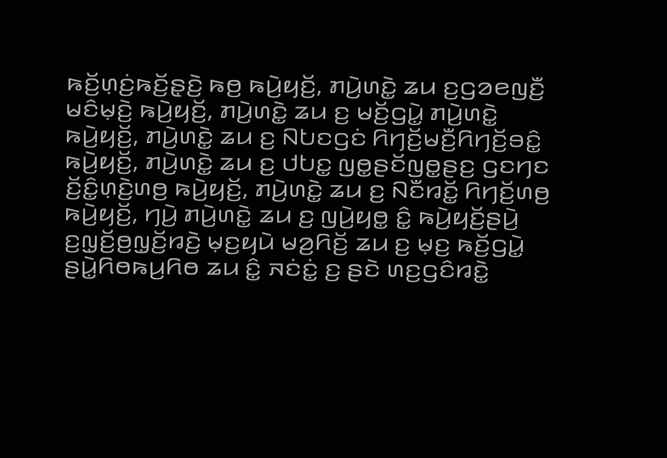ꤒꤢꤩ꤬ꤛ꤫ꤢꤦ꤬ꤒꤢꤩ꤬ꤔ꤫ꤢꤧ꤬ ꤒꤥ꤬ ꤒꤣꤧ꤬ꤟꤢꤩ꤬, ꤊꤣꤧ꤬ꤛꤢꤧ꤭ ꤘꤣ ꤢ꤬ꤞꤤꤕꤜꤢꤪ꤬ ꤗꤢꤨꤗ꤫ꤢꤧ꤬ ꤒꤣꤧ꤬ꤟꤢꤩ꤬, ꤊꤣꤧ꤬ꤛꤢꤧ꤭ ꤘꤣ ꤢ꤬ ꤗꤢꤩ꤬ꤞꤣꤧ꤭ ꤊꤣꤧ꤬ꤛꤢꤧ꤭ ꤒꤣꤧ꤬ꤟꤢꤩ꤬, ꤊꤣꤧ꤬ꤛꤢꤧ꤭ ꤘꤣ ꤢ꤬ ꤡꤝꤢꤞꤢꤦ ꤖꤚꤢꤩ꤬ꤗꤢꤪ꤬ꤖꤚꤢꤩ꤬ꤋꤢꤨ꤭ ꤒꤣꤧ꤬ꤟꤢꤩ꤬, ꤊꤣꤧ꤬ꤛꤢꤧ꤭ ꤘꤣ ꤢ꤬ ꤓꤝꤢ꤭ ꤜꤥ꤭ꤔꤢꤩꤜꤥ꤭ꤔꤢ꤬ ꤞꤢꤚꤢ ꤢꤩ꤬ꤢꤨ꤭ꤛ꤫ꤢꤧ꤬ꤛꤥ꤬ ꤒꤣꤧ꤬ꤟꤢꤩ꤬, ꤊꤣꤧ꤬ꤛꤢꤧ꤭ ꤘꤣ ꤢ꤬ ꤡꤢꤪꤙꤢꤩ꤭ ꤖꤚꤢꤩ꤬ꤛꤥ꤬ ꤒꤣꤧ꤬ꤟꤢꤩ꤬, ꤚꤣꤧ꤬ ꤊꤣꤧ꤬ꤛꤢꤧ꤭ ꤘꤣ ꤢ꤬ ꤜꤣꤧ꤬ꤟꤥ꤭ ꤢꤨ꤭ ꤒꤣꤧ꤬ꤟꤢꤩ꤬ꤔꤣꤧ꤬ ꤢ꤬ꤜ꤫ꤢꤩ꤬ꤥ꤬ꤜ꤫ꤢꤩ꤬ꤙꤢꤧ꤬ ꤗ꤫ꤢ꤬ꤟꤣꤧ ꤗꤤ꤬ꤖꤢꤩ꤬ ꤘꤣ ꤢ꤬ ꤗ꤫ꤢ꤬ ꤒꤢꤩ꤬ꤞꤣꤧ꤭ ꤔꤣꤧ꤭ꤖꤥꤒꤣ꤬ꤖꤥ ꤘꤣ ꤢꤨ꤭ ꤏꤢꤦꤢꤦ꤭ ꤢ꤬ ꤔꤢꤧ ꤛꤢ꤬ꤞꤢꤨꤙꤢꤧ꤭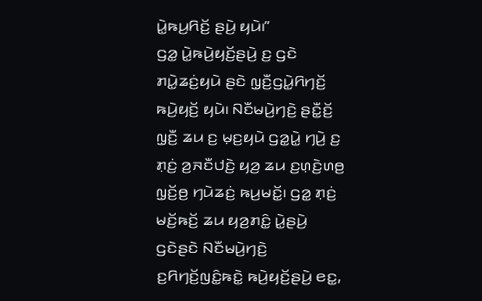ꤣꤧ꤭ꤒꤣ꤬ꤖꤢꤩ꤬ ꤔꤣꤧ꤬ ꤟꤣꤧ꤯”
ꤞꤤ꤭ ꤣꤧ꤭ꤒꤣꤧ꤬ꤟꤢꤩ꤬ꤔꤣꤧ꤬ ꤢ꤬ ꤞꤢꤧ ꤊꤣꤧ꤭ꤘꤢꤦ꤬ꤟꤣꤧ ꤔꤢꤧ ꤜ꤫ꤢꤪ꤬ꤞꤣꤧ꤭ꤖꤚꤢꤩ꤬ ꤒꤣꤧ꤬ꤟꤢꤩ꤬ ꤟꤣꤧ꤯ ꤡꤢꤪꤗꤣꤧ꤬ꤚꤢꤧ꤬ ꤔꤢꤪ꤭ꤢꤩ꤬ ꤜ꤫ꤢꤪ꤬ ꤘꤣ ꤢ꤬ ꤗ꤫ꤢ꤬ꤟꤣꤧ ꤞꤤ꤭ꤣꤧ꤭ ꤚꤣꤧ꤬ ꤢ꤬ ꤊ꤫ꤢꤦ꤬ ꤤ꤬ꤏꤢꤪꤓꤢꤧ꤬ ꤟꤤ꤬ ꤘꤣ ꤢ꤬ꤛ꤫ꤢꤧ꤬ꤛꤥ꤬ ꤜ꤫ꤢꤩ꤬ꤥ꤬ ꤚꤣꤧꤘꤢꤦ꤬ ꤒꤣ꤬ꤗꤢꤩ꤭꤯ ꤞꤤ꤭ ꤊ꤫ꤢꤦ꤬ ꤗꤢꤩ꤬ꤒꤢꤩ꤬ ꤘꤣ ꤟꤤ꤬ꤊꤢꤨ꤭ ꤣꤧ꤭ꤔꤣꤧ꤬ ꤞꤢꤧꤔꤢꤧ ꤡꤢꤪꤗꤣꤧ꤬ꤚꤢꤧ꤬ ꤢ꤬ꤖꤚꤢꤩ꤬ꤜꤢꤨ꤭ꤒꤢꤧ꤭ ꤒꤣꤧ꤬ꤟꤢꤩ꤬ꤔꤣꤧ꤬ ꤕꤢ꤭,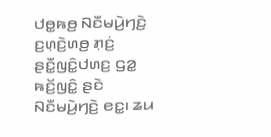ꤓꤥ꤭ꤒꤥ꤬ ꤡꤢꤪꤗꤣꤧ꤬ꤚꤢꤧ꤬ ꤢ꤬ꤛ꤫ꤢꤧ꤬ꤛꤥ꤬ ꤊ꤫ꤢꤦ꤬ ꤔꤢꤪ꤭ꤜꤢꤨ꤭ꤓꤛꤢ꤬ ꤞꤤ꤭ ꤒꤢꤩ꤬ꤜꤢꤨ꤭ ꤔꤢꤧ ꤡꤢꤪꤗꤣꤧ꤬ꤚꤢꤧ꤬ ꤕꤢ꤭꤯ ꤘꤣ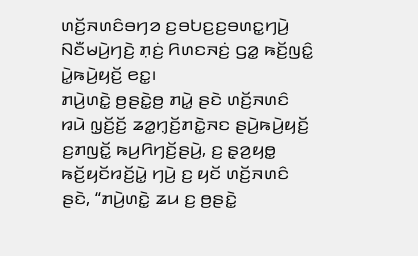ꤛꤢꤩ꤬ꤏꤛꤢꤨꤋꤚꤤ ꤢ꤬ꤋꤝꤢ꤬ꤢ꤬ꤋꤛꤢ꤭ꤚꤣꤧ꤬ ꤡꤢꤪꤗꤣꤧ꤬ꤚꤢꤧ꤬ ꤊ꤫ꤢꤦ꤬ ꤖꤛꤢꤏꤢꤦ꤬ ꤞꤤ꤭ ꤒꤢꤩ꤬ꤜꤢꤨ꤭ ꤣꤧ꤭ꤒꤣꤧ꤬ꤟꤢꤩ꤬ ꤕꤢ꤭꤯
ꤊꤣꤧ꤬ꤛꤢꤧ꤭ ꤥ꤬ꤔꤢꤧ꤭ꤥ꤬ ꤊꤣꤧ꤭ ꤔꤢꤧ ꤛꤢꤩ꤬ꤏꤛꤢꤨ ꤙꤣꤧ ꤜ꤫ꤢꤩ꤬ꤢꤩ꤬ ꤘꤤ꤭ꤚ꤫ꤢꤩ꤬ꤊꤢꤧ꤭ꤏꤢ ꤔꤣꤧ꤬ꤒꤣꤧ꤬ꤟꤢꤩ꤬ ꤢ꤬ꤊꤜꤢꤩ꤭ ꤒꤣ꤬ꤖꤚꤢꤩ꤬ꤔꤣꤧ꤬, ꤢ꤬ ꤔ꤫ꤤ꤬ꤟꤥ꤭ ꤒꤢꤩ꤬ꤟꤢꤩꤙꤢꤩ꤬ꤣꤧ꤭ ꤚꤣꤧ꤬ ꤢ꤬ ꤟꤢꤩ ꤛꤢꤩ꤬ꤏꤛꤢꤨ ꤔꤢꤧ, “ꤊꤣꤧ꤬ꤛꤢꤧ꤭ ꤘꤣ ꤢ꤬ ꤥ꤬ꤔꤢꤧ꤭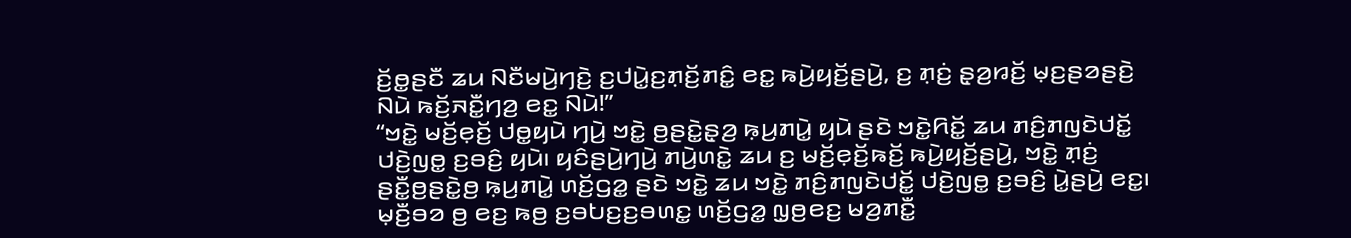ꤢꤩ꤬ꤥ꤭ꤔꤢꤪ ꤘꤣ ꤡꤢꤪꤗꤣꤧ꤬ꤚꤢꤧ꤬ ꤢ꤬ꤓꤣꤧ꤭ꤢ꤬ꤊ꤫ꤢꤩ꤬ꤊꤢꤨ꤭ ꤕꤢ꤭ ꤒꤣꤧ꤬ꤟꤢꤩ꤬ꤔꤣꤧ꤬, ꤢ꤬ ꤊ꤫ꤢꤦ꤬ ꤔ꤫ꤤ꤬ꤙꤢꤩ꤬ ꤗ꤫ꤢ꤬ꤔꤤꤔꤢꤧ꤬ ꤡꤣꤧ ꤒꤢꤩ꤬ꤏꤢꤪ꤭ꤚꤤ꤬ ꤕꤢ꤭ ꤡꤣꤧ!”
“ꤠꤢꤧ꤭ ꤗꤢꤩ꤬ꤕ꤫ꤢꤩ꤬ ꤓꤥ꤭ꤟꤣꤧ ꤚꤣꤧ꤬ ꤠꤢꤧ꤭ ꤥ꤬ꤔꤢꤧ꤭ꤔ꤫ꤤ꤬ ꤒ꤫ꤣ꤬ꤊꤣꤧ꤭ ꤟꤣꤧ ꤔꤢꤧ ꤠꤢꤧ꤭ꤖꤢꤩ꤭ ꤘꤣ ꤊꤢꤨ꤬ꤊꤜꤢꤧꤓꤢꤩ꤭ ꤓꤢꤧ꤬ꤜꤥ꤭ ꤢ꤬ꤋꤢꤨ꤬ ꤟꤣꤧ꤯ ꤟꤢꤨꤔꤣꤧ꤬ꤚꤣꤧ꤬ ꤊꤣꤧ꤬ꤛꤢꤧ꤭ ꤘꤣ ꤢ꤬ ꤗꤢꤩ꤬ꤕ꤫ꤢꤩ꤬ꤒꤢꤩ꤬ ꤒꤣꤧ꤬ꤟꤢꤩ꤬ꤔꤣꤧ꤬, ꤠꤢꤧ꤭ ꤊ꤫ꤢꤦ꤬ ꤔꤢꤪ꤭ꤥ꤬ꤔꤢꤧ꤭ꤥ꤬ ꤒ꤫ꤣ꤬ꤊꤣꤧ꤭ ꤛꤢꤩ꤬ꤞꤤ꤭ ꤔꤢꤧ ꤠꤢꤧ꤭ ꤘꤣ ꤠꤢꤧ꤭ ꤊꤢꤨ꤬ꤊꤜꤢꤧꤓꤢꤩ꤭ ꤓꤢꤧ꤬ꤜꤥ꤭ ꤢ꤬ꤋꤢꤨ꤬ ꤣꤧ꤭ꤔꤣꤧ꤬ ꤕꤢ꤭꤯
ꤗ꤫ꤢꤪ꤬ꤋꤤ ꤥ꤬ ꤕꤢ꤬ ꤒꤥ꤬ ꤢ꤬ꤋꤝꤢ꤬ꤢ꤬ꤋꤛꤢ꤭ ꤛꤢꤩ꤬ꤞꤤ꤭ ꤜ꤫ꤥ꤬ꤕꤢ꤬ ꤗꤤ꤬ꤊꤢꤪ꤭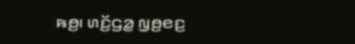ꤒꤥ꤬꤯ ꤛꤢꤩ꤬ꤞꤤ꤭ ꤜ꤫ꤥ꤬ꤕꤢ꤬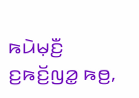ꤒꤣꤧꤗ꤫ꤢꤪ꤬ ꤢ꤬ꤒꤢꤩ꤬ꤜꤤ꤭ ꤒꤥ꤬,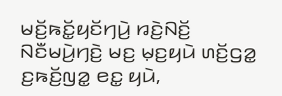ꤗꤢꤩ꤬ꤒꤢꤩ꤭ꤟꤢꤩꤚꤣꤧ꤬ ꤙꤢꤧ꤬ꤡꤢꤩ꤬ ꤡꤢꤪꤗꤣꤧ꤬ꤚꤢꤧ꤬ ꤗꤢ꤬ ꤗ꤫ꤢ꤬ꤟꤣꤧ ꤛꤢꤩ꤬ꤞꤤ꤭ ꤢ꤬ꤒꤢꤩ꤬ꤜꤤ꤭ ꤕꤢ꤭ ꤟꤣꤧ,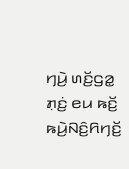ꤚꤣꤧ꤬ ꤛꤢꤩ꤬ꤞꤤ꤭ ꤊ꤫ꤢꤦ꤬ ꤕꤣ ꤒꤢꤩ꤬ ꤒꤣꤧ꤬ꤡꤢꤨ꤬ꤖꤚꤢꤩ꤬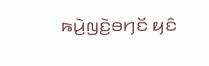ꤒꤣꤧ꤬ꤜꤢꤧ꤬ꤋꤚꤢꤩ ꤟꤢꤨ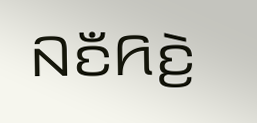ꤡꤢꤪꤖꤢꤧ꤬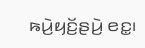ꤒꤣꤧ꤬ꤟꤢꤩ꤬ꤔꤣꤧ꤬ ꤕꤢ꤭꤯